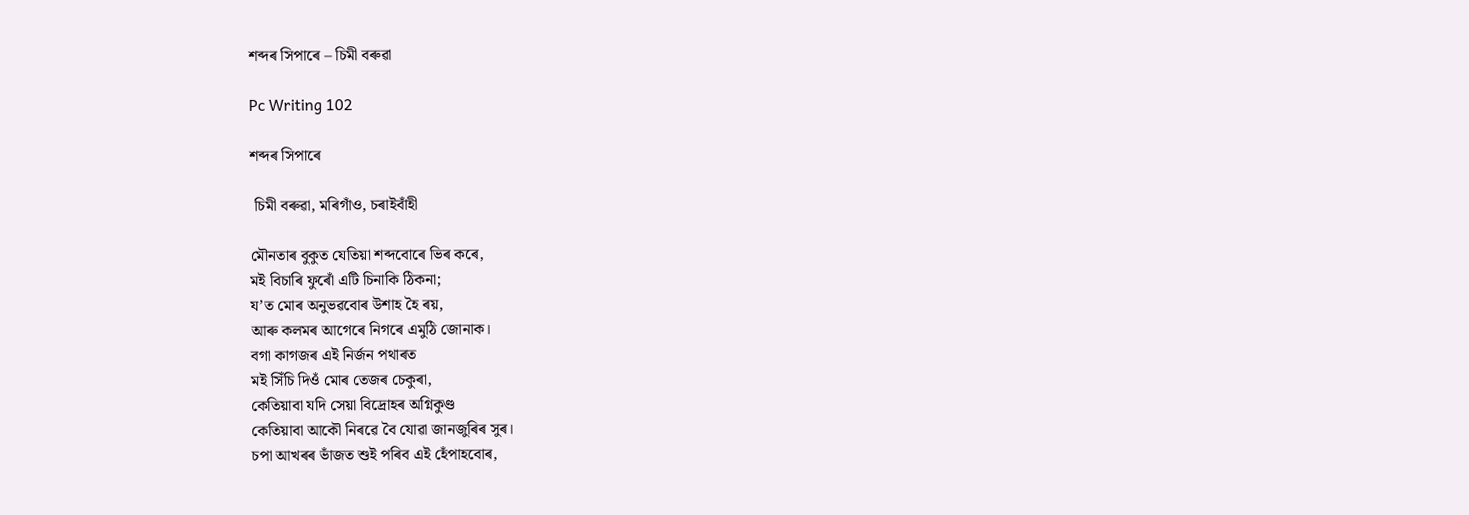শব্দৰ সিপাৰে – চিমী বৰুৱা

Pc Writing 102

শব্দৰ সিপাৰে

 চিমী বৰুৱা, মৰিগাঁও, চৰাইবাঁহী

মৌনতাৰ বুকুত যেতিয়া শব্দবোৰে ভিৰ কৰে,
মই বিচাৰি ফুৰোঁ এটি চিনাকি ঠিকনা;
য’ত মোৰ অনুভৱবোৰ উশাহ হৈ ৰয়,
আৰু কলমৰ আগেৰে নিগৰে এমুঠি জোনাক।
বগা কাগজৰ এই নিৰ্জন পথাৰত
মই সিঁচি দিওঁ মোৰ তেজৰ চেকুৰা,
কেতিয়াবা যদি সেয়া বিদ্ৰোহৰ অগ্নিকুণ্ড
কেতিয়াবা আকৌ নিৰৱে বৈ যোৱা জানজুৰিৰ সুৰ।
চপা আখৰৰ ভাঁজত শুই পৰিব এই হেঁপাহবোৰ,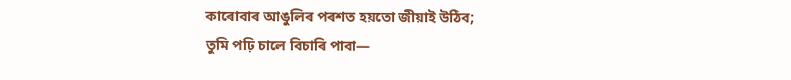কাৰোবাৰ আঙুলিৰ পৰশত হয়তো জীয়াই উঠিব;
তুমি পঢ়ি চালে বিচাৰি পাবা—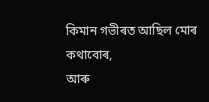কিমান গভীৰত আছিল মোৰ কথাবোৰ,
আৰু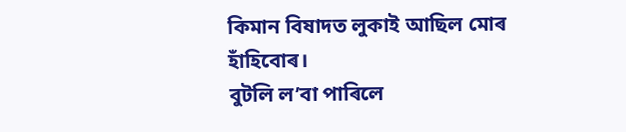কিমান বিষাদত লুকাই আছিল মোৰ হাঁহিবোৰ।
বুটলি ল’বা পাৰিলে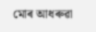মোৰ আধৰুৱা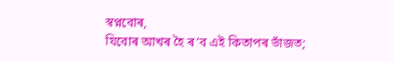স্বপ্নবোৰ,
যিবোৰ আখৰ হৈ ৰ’ব এই কিতাপৰ ভাঁজত;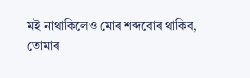মই নাথাকিলেও মোৰ শব্দবোৰ থাকিব,
তোমাৰ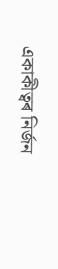একাকীত্বৰ নিৰ্জন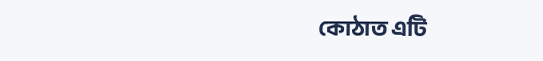কোঠাত এটি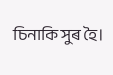চিনাকি সুৰ হৈ।